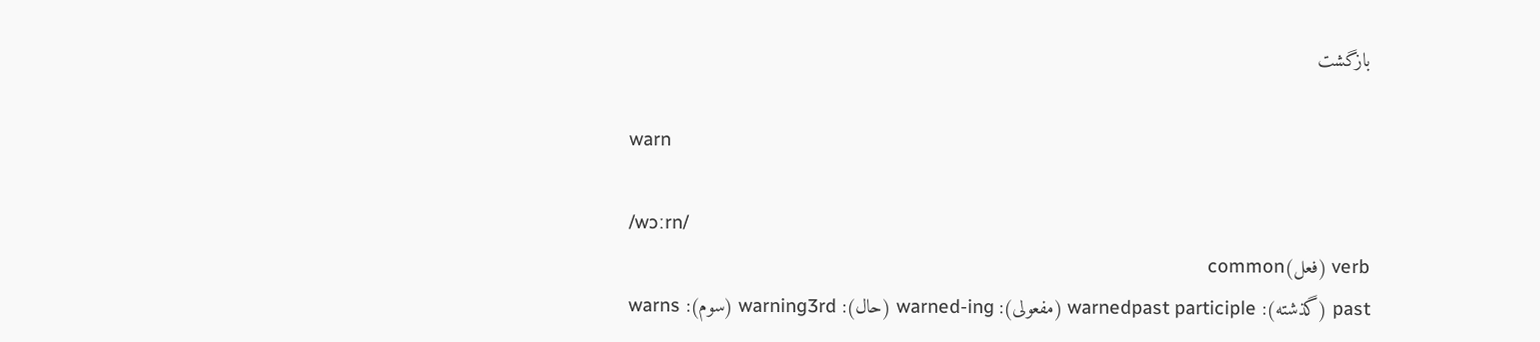بازگشت

warn

/wɔːrn/
verb (فعل)common
past (گذشته): warnedpast participle (مفعولی): warned-ing (حال): warning3rd (سوم): warns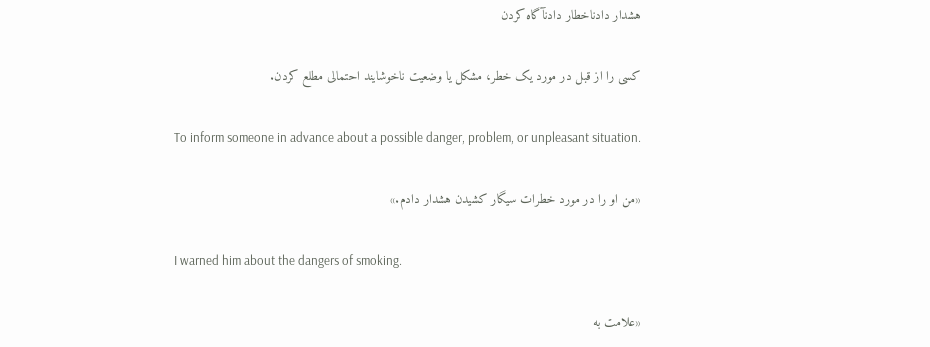هشدار دادناخطار دادنآگاه کردن

کسی را از قبل در مورد یک خطر، مشکل یا وضعیت ناخوشایند احتمالی مطلع کردن.

To inform someone in advance about a possible danger, problem, or unpleasant situation.

«من او را در مورد خطرات سیگار کشیدن هشدار دادم.»

I warned him about the dangers of smoking.

«علامت به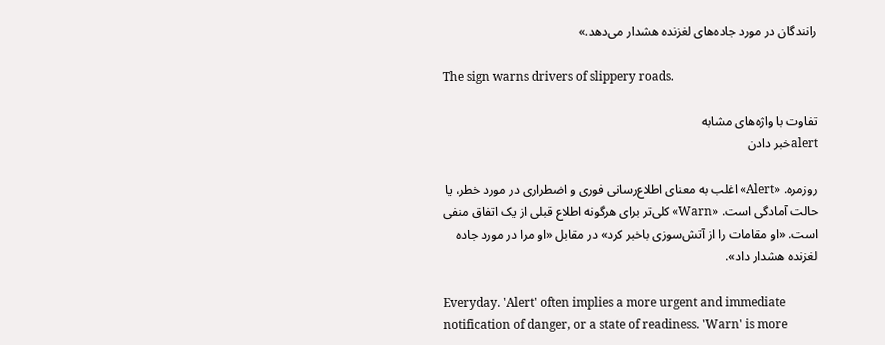رانندگان در مورد جاده‌های لغزنده هشدار می‌دهد.»

The sign warns drivers of slippery roads.

تفاوت با واژه‌های مشابه
alertخبر دادن

روزمره. «Alert» اغلب به معنای اطلاع‌رسانی فوری و اضطراری در مورد خطر، یا حالت آمادگی است. «Warn» کلی‌تر برای هرگونه اطلاع قبلی از یک اتفاق منفی است. «او مقامات را از آتش‌سوزی باخبر کرد» در مقابل «او مرا در مورد جاده لغزنده هشدار داد».

Everyday. 'Alert' often implies a more urgent and immediate notification of danger, or a state of readiness. 'Warn' is more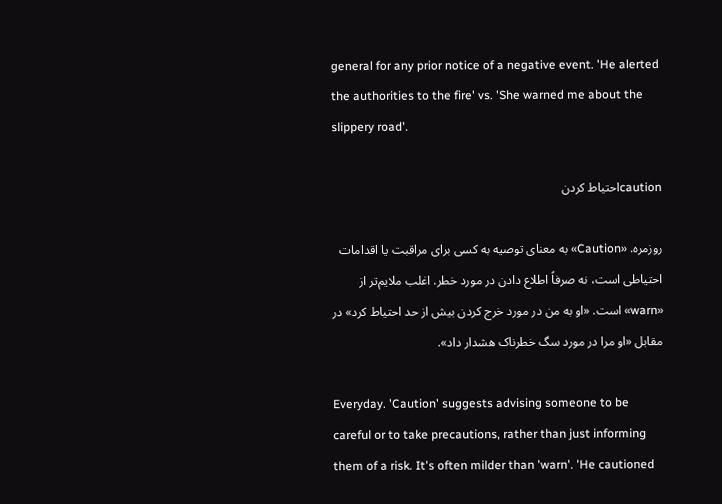general for any prior notice of a negative event. 'He alerted the authorities to the fire' vs. 'She warned me about the slippery road'.

cautionاحتیاط کردن

روزمره. «Caution» به معنای توصیه به کسی برای مراقبت یا اقدامات احتیاطی است، نه صرفاً اطلاع دادن در مورد خطر. اغلب ملایم‌تر از «warn» است. «او به من در مورد خرج کردن بیش از حد احتیاط کرد» در مقابل «او مرا در مورد سگ خطرناک هشدار داد».

Everyday. 'Caution' suggests advising someone to be careful or to take precautions, rather than just informing them of a risk. It's often milder than 'warn'. 'He cautioned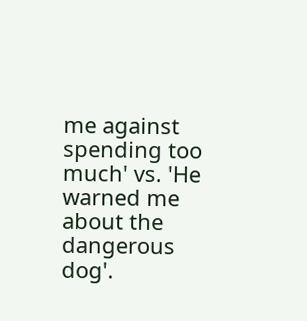me against spending too much' vs. 'He warned me about the dangerous dog'.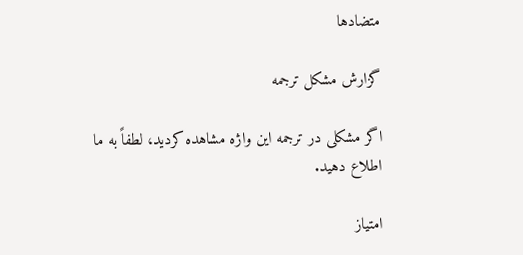متضادها

گزارش مشکل ترجمه

اگر مشکلی در ترجمه این واژه مشاهده کردید، لطفاً به ما اطلاع دهید.

امتیاز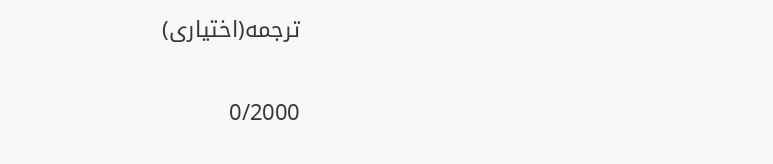ترجمه(اختیاری)

0/2000